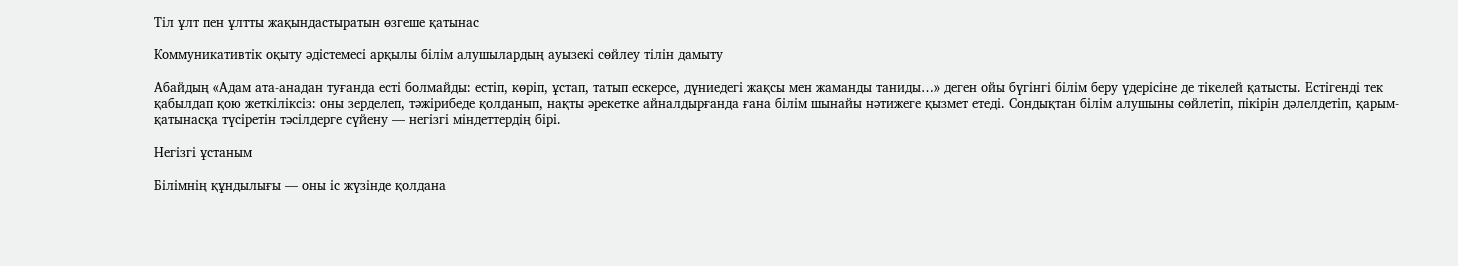Тіл ұлт пен ұлтты жақындастыратын өзгеше қатынас

Коммуникативтік оқыту әдістемесі арқылы білім алушылардың ауызекі сөйлеу тілін дамыту

Абайдың «Адам ата-анадан туғанда есті болмайды: естіп, көріп, ұстап, татып ескерсе, дүниедегі жақсы мен жаманды таниды…» деген ойы бүгінгі білім беру үдерісіне де тікелей қатысты. Естігенді тек қабылдап қою жеткіліксіз: оны зерделеп, тәжірибеде қолданып, нақты әрекетке айналдырғанда ғана білім шынайы нәтижеге қызмет етеді. Сондықтан білім алушыны сөйлетіп, пікірін дәлелдетіп, қарым-қатынасқа түсіретін тәсілдерге сүйену — негізгі міндеттердің бірі.

Негізгі ұстаным

Білімнің құндылығы — оны іс жүзінде қолдана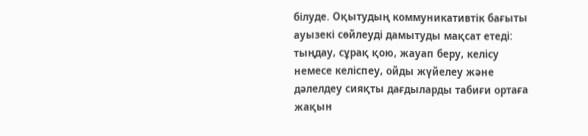білуде. Оқытудың коммуникативтік бағыты ауызекі сөйлеуді дамытуды мақсат етеді: тыңдау, сұрақ қою, жауап беру, келісу немесе келіспеу, ойды жүйелеу және дәлелдеу сияқты дағдыларды табиғи ортаға жақын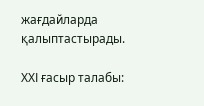жағдайларда қалыптастырады.

ХХІ ғасыр талабы: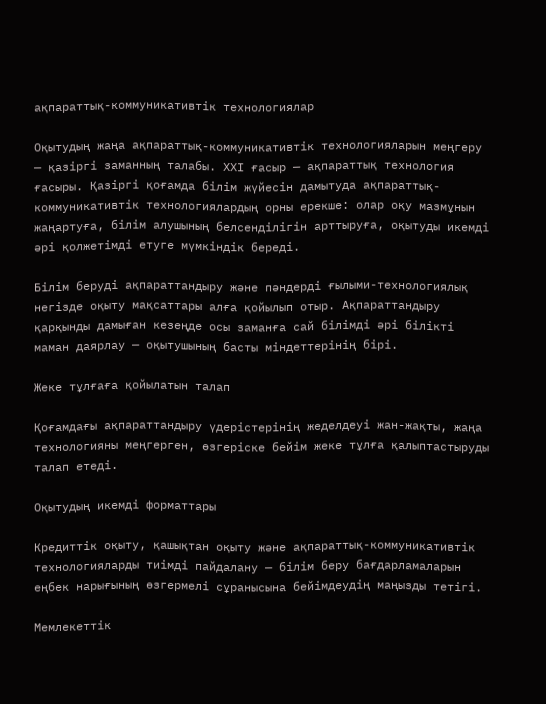ақпараттық-коммуникативтік технологиялар

Оқытудың жаңа ақпараттық-коммуникативтік технологияларын меңгеру — қазіргі заманның талабы. ХХІ ғасыр — ақпараттық технология ғасыры. Қазіргі қоғамда білім жүйесін дамытуда ақпараттық-коммуникативтік технологиялардың орны ерекше: олар оқу мазмұнын жаңартуға, білім алушының белсенділігін арттыруға, оқытуды икемді әрі қолжетімді етуге мүмкіндік береді.

Білім беруді ақпараттандыру және пәндерді ғылыми-технологиялық негізде оқыту мақсаттары алға қойылып отыр. Ақпараттандыру қарқынды дамыған кезеңде осы заманға сай білімді әрі білікті маман даярлау — оқытушының басты міндеттерінің бірі.

Жеке тұлғаға қойылатын талап

Қоғамдағы ақпараттандыру үдерістерінің жеделдеуі жан-жақты, жаңа технологияны меңгерген, өзгеріске бейім жеке тұлға қалыптастыруды талап етеді.

Оқытудың икемді форматтары

Кредиттік оқыту, қашықтан оқыту және ақпараттық-коммуникативтік технологияларды тиімді пайдалану — білім беру бағдарламаларын еңбек нарығының өзгермелі сұранысына бейімдеудің маңызды тетігі.

Мемлекеттік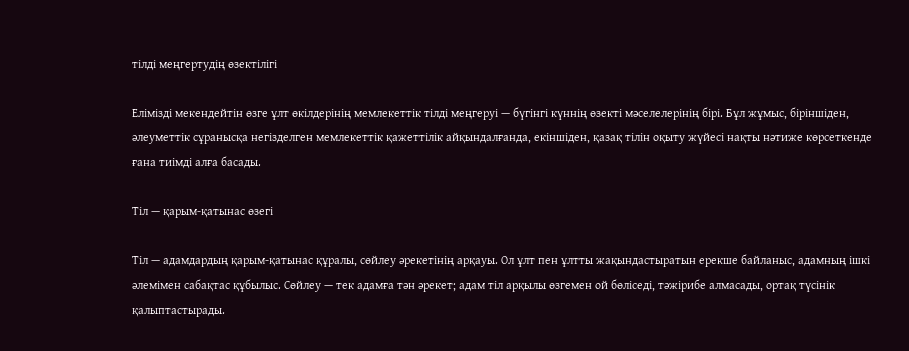тілді меңгертудің өзектілігі

Елімізді мекендейтін өзге ұлт өкілдерінің мемлекеттік тілді меңгеруі — бүгінгі күннің өзекті мәселелерінің бірі. Бұл жұмыс, біріншіден, әлеуметтік сұранысқа негізделген мемлекеттік қажеттілік айқындалғанда, екіншіден, қазақ тілін оқыту жүйесі нақты нәтиже көрсеткенде ғана тиімді алға басады.

Тіл — қарым-қатынас өзегі

Тіл — адамдардың қарым-қатынас құралы, сөйлеу әрекетінің арқауы. Ол ұлт пен ұлтты жақындастыратын ерекше байланыс, адамның ішкі әлемімен сабақтас құбылыс. Сөйлеу — тек адамға тән әрекет; адам тіл арқылы өзгемен ой бөліседі, тәжірибе алмасады, ортақ түсінік қалыптастырады.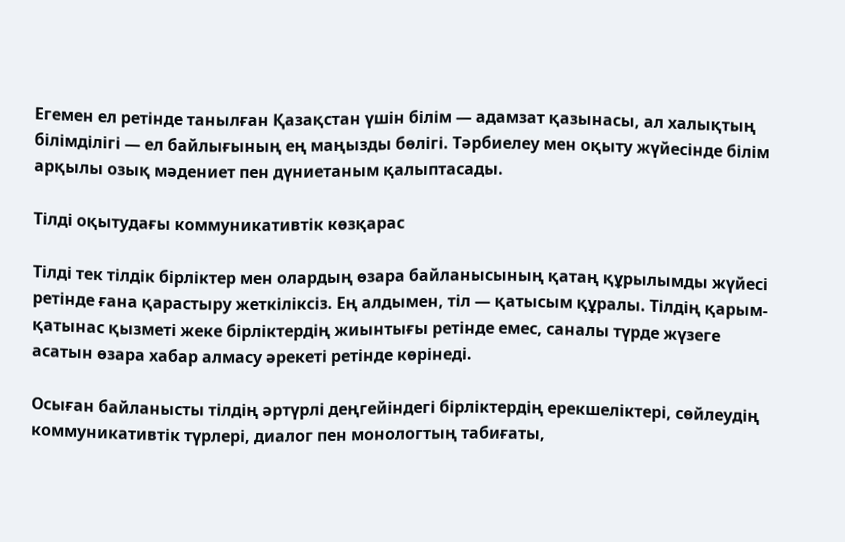Егемен ел ретінде танылған Қазақстан үшін білім — адамзат қазынасы, ал халықтың білімділігі — ел байлығының ең маңызды бөлігі. Тәрбиелеу мен оқыту жүйесінде білім арқылы озық мәдениет пен дүниетаным қалыптасады.

Тілді оқытудағы коммуникативтік көзқарас

Тілді тек тілдік бірліктер мен олардың өзара байланысының қатаң құрылымды жүйесі ретінде ғана қарастыру жеткіліксіз. Ең алдымен, тіл — қатысым құралы. Тілдің қарым-қатынас қызметі жеке бірліктердің жиынтығы ретінде емес, саналы түрде жүзеге асатын өзара хабар алмасу әрекеті ретінде көрінеді.

Осыған байланысты тілдің әртүрлі деңгейіндегі бірліктердің ерекшеліктері, сөйлеудің коммуникативтік түрлері, диалог пен монологтың табиғаты,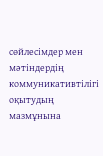сөйлесімдер мен мәтіндердің коммуникативтілігі оқытудың мазмұнына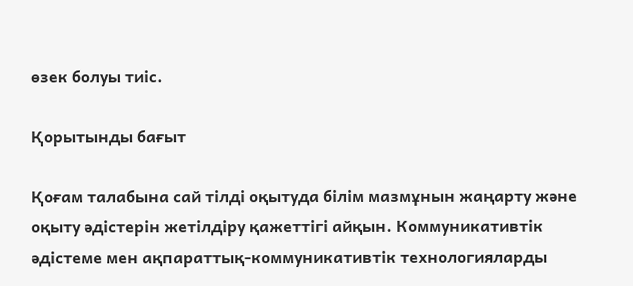өзек болуы тиіс.

Қорытынды бағыт

Қоғам талабына сай тілді оқытуда білім мазмұнын жаңарту және оқыту әдістерін жетілдіру қажеттігі айқын. Коммуникативтік әдістеме мен ақпараттық-коммуникативтік технологияларды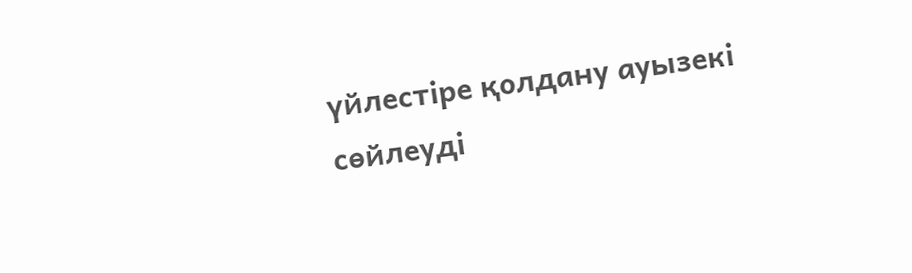үйлестіре қолдану ауызекі сөйлеуді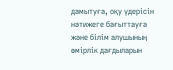дамытуға, оқу үдерісін нәтижеге бағыттауға және білім алушының өмірлік дағдыларын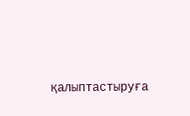қалыптастыруға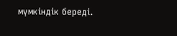мүмкіндік береді.